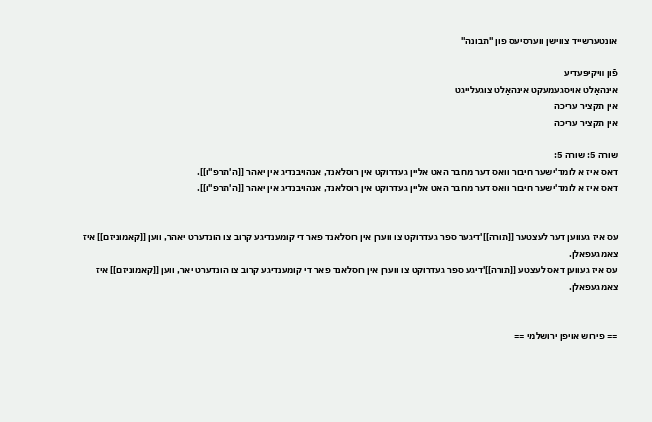אונטערשייד צווישן ווערסיעס פון "תבונה"

פֿון װיקיפּעדיע
אינהאַלט אויסגעמעקט אינהאַלט צוגעלייגט
אין תקציר עריכה
אין תקציר עריכה

שורה 5: שורה 5:
דאס איז א לומד'ישער חיבור וואס דער מחבר האט אליין געדרוקט אין רוסלאנד, אנהויבנדיג אין יאהר [[ה'תרפ"ו]].
דאס איז א לומד'ישער חיבור וואס דער מחבר האט אליין געדרוקט אין רוסלאנד, אנהויבנדיג אין יאהר [[ה'תרפ"ו]].


עס איז געווען דער לעצטער [[תורה]]'דיגער ספר געדרוקט צו ווערן אין רוסלאנד פאר די קומענדיגע קרוב צו הונדערט יאהר, ווען [[קאמוניזם]] איז צאמגעפאלן.
עס איז געווען דאס לעצטע [[תורה]]'דיגע ספר געדרוקט צו ווערן אין רוסלאנד פאר די קומענדיגע קרוב צו הונדערט יאר, ווען [[קאמוניזם]] איז צאמגעפאלן.


== פירוש אויפן ירושלמי ==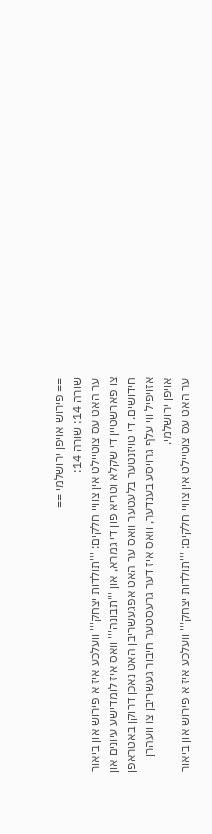== פירוש אויפן ירושלמי ==
שורה 14: שורה 14:
ער האט עס צוטיילט אין צוויי חלקים: '''תולדות יצחק''' וועלכע איז א פירוש און ביאור צו פארשטיין די שקלא וטריא פון די גמרא, און '''תבונה''' וואס איז לומדישע עיונים און חידושים. די טויזנטער בלעטער וואס ער האט אפגעשריבן האט נאכן דרוקן באטראפן אזויפיל ווי עלף גרויסע בענדער, וואס איז דער גרעסטער חיבור געשריבן צו וועהרן אויפן ירושלמי.
ער האט עס צוטיילט אין צוויי חלקים: '''תולדות יצחק''' וועלכע איז א פירוש און ביאור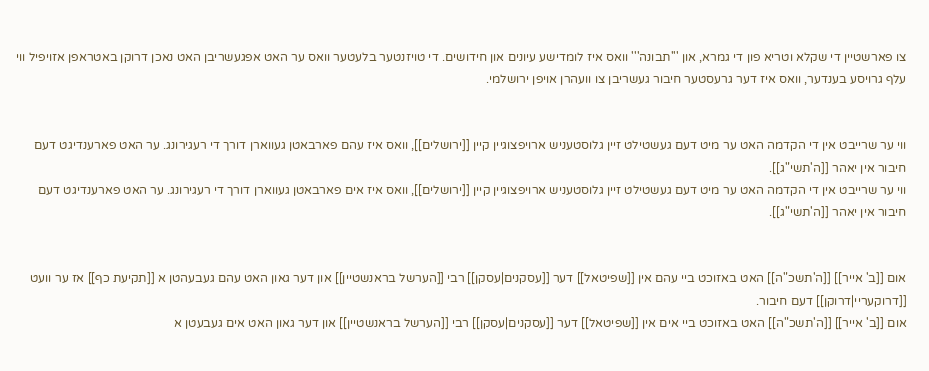צו פארשטיין די שקלא וטריא פון די גמרא, און '''תבונה''' וואס איז לומדישע עיונים און חידושים. די טויזנטער בלעטער וואס ער האט אפגעשריבן האט נאכן דרוקן באטראפן אזויפיל ווי עלף גרויסע בענדער, וואס איז דער גרעסטער חיבור געשריבן צו וועהרן אויפן ירושלמי.


ווי ער שרייבט אין די הקדמה האט ער מיט דעם געשטילט זיין גלוסטעניש ארויפצוגיין קיין [[ירושלים]], וואס איז עהם פארבאטן געווארן דורך די רעגירונג. ער האט פארענדיגט דעם חיבור אין יאהר [[ה'תשי"ג]].
ווי ער שרייבט אין די הקדמה האט ער מיט דעם געשטילט זיין גלוסטעניש ארויפצוגיין קיין [[ירושלים]], וואס איז אים פארבאטן געווארן דורך די רעגירונג. ער האט פארענדיגט דעם חיבור אין יאהר [[ה'תשי"ג]].


אום [[ב' אייר]] [[ה'תשכ"ה]] האט באזוכט ביי עהם אין [[שפיטאל]] דער [[עסקנים|עסקן]] רבי [[הערשל בראנשטיין]] און דער גאון האט עהם געבעהטן א [[תקיעת כף]] אז ער וועט [[דרוקעריי|דרוקן]] דעם חיבור.
אום [[ב' אייר]] [[ה'תשכ"ה]] האט באזוכט ביי אים אין [[שפיטאל]] דער [[עסקנים|עסקן]] רבי [[הערשל בראנשטיין]] און דער גאון האט אים געבעטן א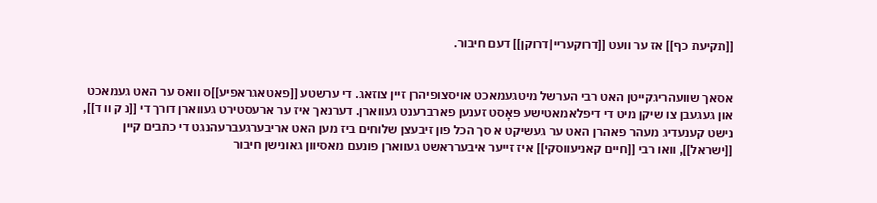[[תקיעת כף]] אז ער וועט [[דרוקעריי|דרוקן]] דעם חיבור.


אסאך שוועהריגקייטן האט רבי הערשל מיטגעמאכט אויסצופיהרן זיין צוזאג. די ערשטע [[פאטאגראפיע]]ס וואס ער האט געמאכט און געגעבן צו שיקן מיט די דיפלאמאטישע פּאָסט זענען פארברענט געווארן. דערנאך איז ער ארעסטירט געווארן דורך די [[נ ק וו ד]], נישט קענעדיג מעהר פאהרן האט ער געשיקט א סך הכל פון זיבעצן שלוחים ביז מען האט אריבערגעברעהנגט די כתבים קיין [[ישראל]], וואו רבי [[חיים קאניעווסקי]] איז זייער איבערראשט געווארן פונעם מאסיוון גאונישן חיבור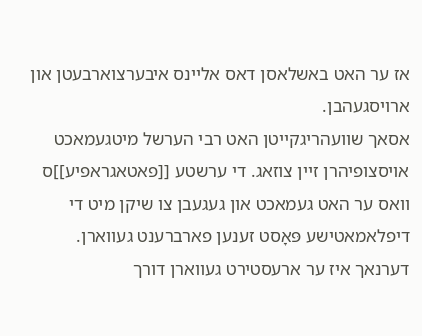אז ער האט באשלאסן דאס אליינס איבערצוארבעטן און ארויסגעהבן.
אסאך שוועהריגקייטן האט רבי הערשל מיטגעמאכט אויסצופיהרן זיין צוזאג. די ערשטע [[פאטאגראפיע]]ס וואס ער האט געמאכט און געגעבן צו שיקן מיט די דיפלאמאטישע פּאָסט זענען פארברענט געווארן. דערנאך איז ער ארעסטירט געווארן דורך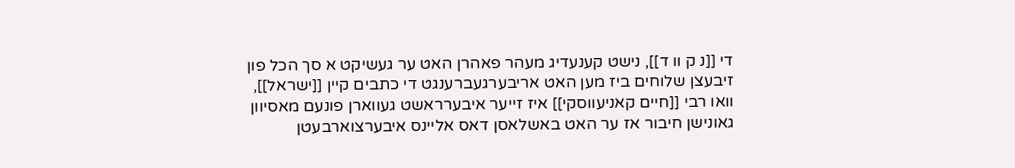די [[נ ק וו ד]], נישט קענעדיג מעהר פאהרן האט ער געשיקט א סך הכל פון זיבעצן שלוחים ביז מען האט אריבערגעברענגט די כתבים קיין [[ישראל]], וואו רבי [[חיים קאניעווסקי]] איז זייער איבערראשט געווארן פונעם מאסיוון גאונישן חיבור אז ער האט באשלאסן דאס אליינס איבערצוארבעטן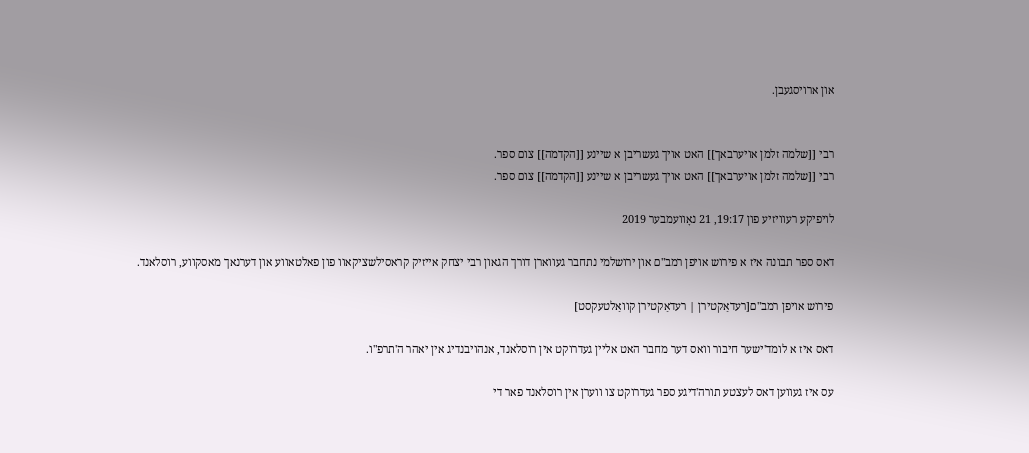און ארויסגעבן.


רבי [[שלמה זלמן אויערבאך]] האט אויך געשריבן א שיינע [[הקדמה]] צום ספר.
רבי [[שלמה זלמן אויערבאך]] האט אויך געשריבן א שיינע [[הקדמה]] צום ספר.

לויפיקע רעוויזיע פון 19:17, 21 נאָוועמבער 2019

דאס ספר תבונה איז א פירוש אויפן רמב"ם און ירושלמי נתחבר געווארן דורך הגאון רבי יצחק אייזיק קראסילשציקאוו פון פאלטאווע און דערנאך מאסקווע, רוסלאנד.

פירוש אויפן רמב"ם[רעדאַקטירן | רעדאַקטירן קוואַלטעקסט]

דאס איז א לומד'ישער חיבור וואס דער מחבר האט אליין געדרוקט אין רוסלאנד, אנהויבנדיג אין יאהר ה'תרפ"ו.

עס איז געווען דאס לעצטע תורה'דיגע ספר געדרוקט צו ווערן אין רוסלאנד פאר די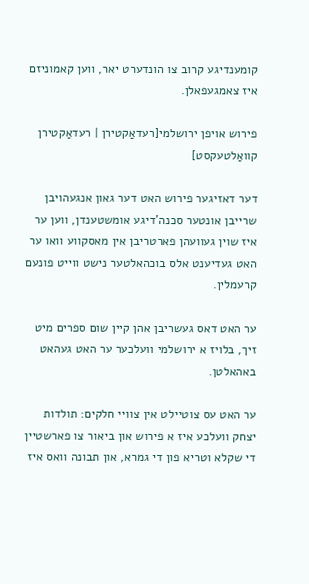קומענדיגע קרוב צו הונדערט יאר, ווען קאמוניזם איז צאמגעפאלן.

פירוש אויפן ירושלמי[רעדאַקטירן | רעדאַקטירן קוואַלטעקסט]

דער דאזיגער פירוש האט דער גאון אנגעהויבן שרייבן אונטער סכנה'דיגע אומשטענדן, ווען ער איז שוין געוועהן פארטריבן אין מאסקווע וואו ער האט געדיענט אלס בוכהאלטער נישט ווייט פונעם קרעמלין.

ער האט דאס געשריבן אהן קיין שום ספרים מיט זיך, בלויז א ירושלמי וועלכער ער האט געהאט באהאלטן.

ער האט עס צוטיילט אין צוויי חלקים: תולדות יצחק וועלכע איז א פירוש און ביאור צו פארשטיין די שקלא וטריא פון די גמרא, און תבונה וואס איז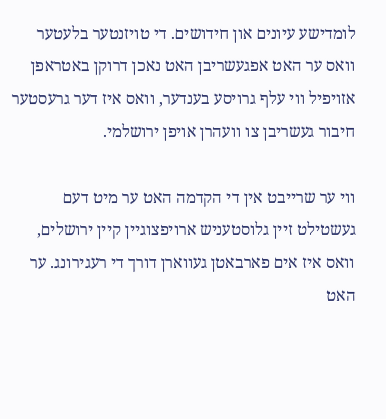לומדישע עיונים און חידושים. די טויזנטער בלעטער וואס ער האט אפגעשריבן האט נאכן דרוקן באטראפן אזויפיל ווי עלף גרויסע בענדער, וואס איז דער גרעסטער חיבור געשריבן צו וועהרן אויפן ירושלמי.

ווי ער שרייבט אין די הקדמה האט ער מיט דעם געשטילט זיין גלוסטעניש ארויפצוגיין קיין ירושלים, וואס איז אים פארבאטן געווארן דורך די רעגירונג. ער האט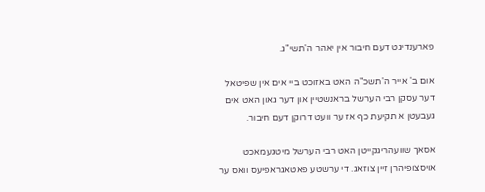פארענדיגט דעם חיבור אין יאהר ה'תשי"ג.

אום ב' אייר ה'תשכ"ה האט באזוכט ביי אים אין שפיטאל דער עסקן רבי הערשל בראנשטיין און דער גאון האט אים געבעטן א תקיעת כף אז ער וועט דרוקן דעם חיבור.

אסאך שוועהריגקייטן האט רבי הערשל מיטגעמאכט אויסצופיהרן זיין צוזאג. די ערשטע פאטאגראפיעס וואס ער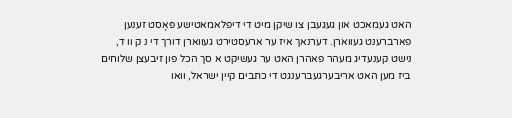האט געמאכט און געגעבן צו שיקן מיט די דיפלאמאטישע פּאָסט זענען פארברענט געווארן. דערנאך איז ער ארעסטירט געווארן דורך די נ ק וו ד, נישט קענעדיג מעהר פאהרן האט ער געשיקט א סך הכל פון זיבעצן שלוחים ביז מען האט אריבערגעברענגט די כתבים קיין ישראל, וואו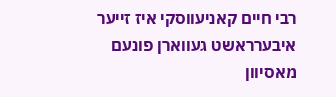רבי חיים קאניעווסקי איז זייער איבערראשט געווארן פונעם מאסיוון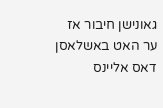גאונישן חיבור אז ער האט באשלאסן דאס אליינס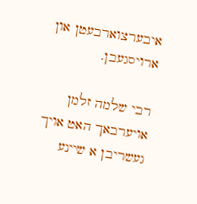איבערצוארבעטן און ארויסגעבן.

רבי שלמה זלמן אויערבאך האט אויך געשריבן א שיינע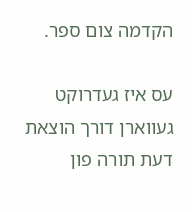הקדמה צום ספר.

עס איז געדרוקט געווארן דורך הוצאת דעת תורה פון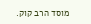מוסד הרב קוק.